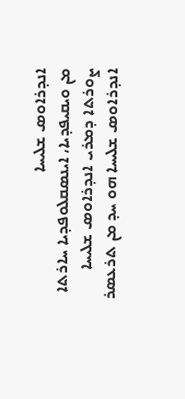ܐܢܕܪܐܘܣ ܫܠܝܚܐ
ܡܢ ܘܝܩܝܦܕܝܐ، ܐܝܢܣܩܠܘܦܕܝܐ ܚܐܪܬܐ
ܨܘܪܬܐ ܕܡܪܝ ܐܢܕܪܐܘܣ ܫܠܝܚܐ
ܐܢܕܪܐܘܣ ܫܠܝܚܐ ܗܘ ܚܕ ܡܢ ܬܪܥܣܪ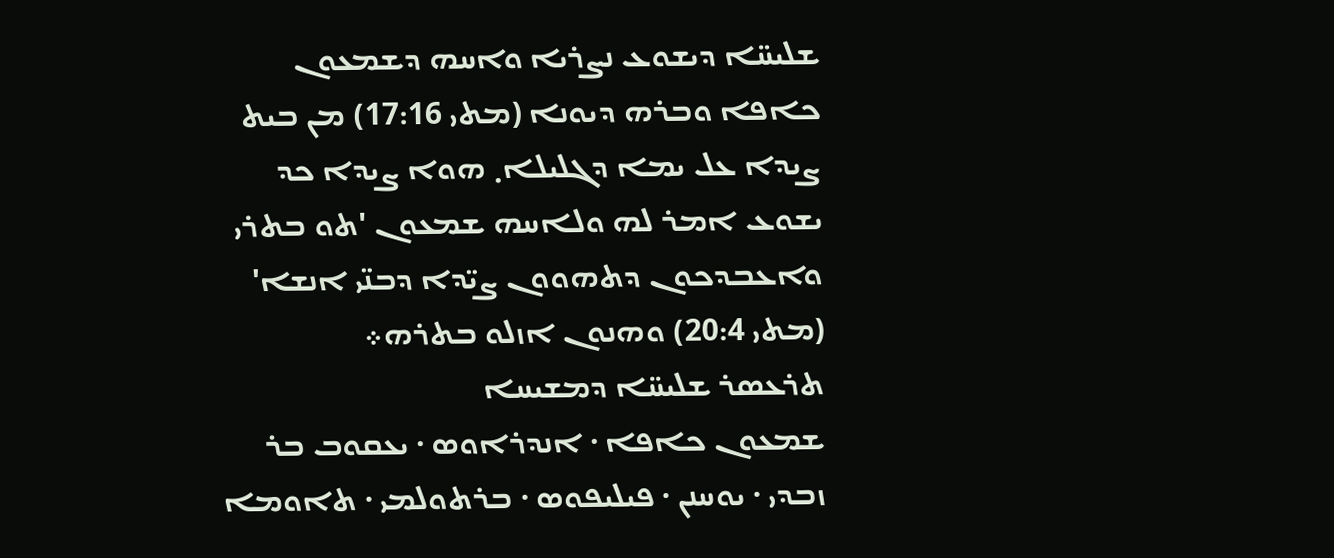ܫܠܝܚ̈ܐ ܕܝܫܘܥ ܢܨܪܝܐ ܘܐܚܗ ܕܫܡܥܘܢ ܟܐܦܐ ܘܒܪܗ ܕܝܘܢܐ (ܡܬܝ 17:16) ܡܢ ܒܝܬ ܨܝܕܐ ܥܠ ܝܡܐ ܕܓܠܝܠܐ܂ ܗܘܐ ܨܝܕܐ ܟܕ ܝܫܘܥ ܐܡܪ ܠܗ ܘܠܐܚܗ ܫܡܥܘܢ 'ܬܘ ܒܬܪܝ ܘܐܥܒܕܟܘܢ ܕܬܗܘܘܢ ܨܝ̈ܕܐ ܕܒܢ̈ܝ ܐܢܫܐ' (ܡܬܝ 20:4) ܘܗܢܘܢ ܐܙܠܘ ܒܬܪܗ܀
ܬܪܥܣܪ ܫܠܝܚ̈ܐ ܕܡܫܝܚܐ
ܫܡܥܘܢ ܟܐܦܐ · ܐܢܕܪܐܘܣ · ܝܥܩܘܒ ܒܪ ܙܒܕܝ · ܝܘܚܢܢ · ܦܝܠܝܦܘܣ · ܒܪܬܘܠܡܝ · ܬܐܘܡܐ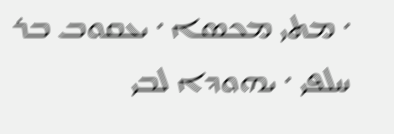· ܡܬܝ ܡܟܣܐ · ܝܥܩܘܒ ܒܪ ܚܠܦܝ · ܝܗܘܕܐ ܠܒܝ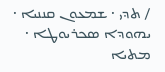/ ܬܕܝ · ܫܡܥܘܢ ܩܢܢܝܐ · ܝܗܘܕܐ ܣܟܪܝܘܛܐ · ܡܬܝܐ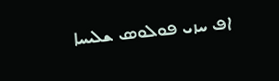ܐܦ ܚܙܝ ܦܘܠܘܣ ܫܠܝܚܐ